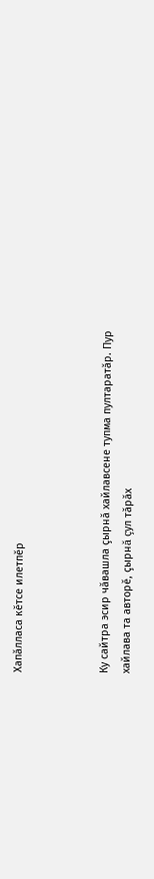Хапăлласа кĕтсе илетпĕр



Ку сайтра эсир чăвашла çырнă хайлавсене тупма пултаратăр. Пур хайлава та авторĕ, çырнă çул тăрăх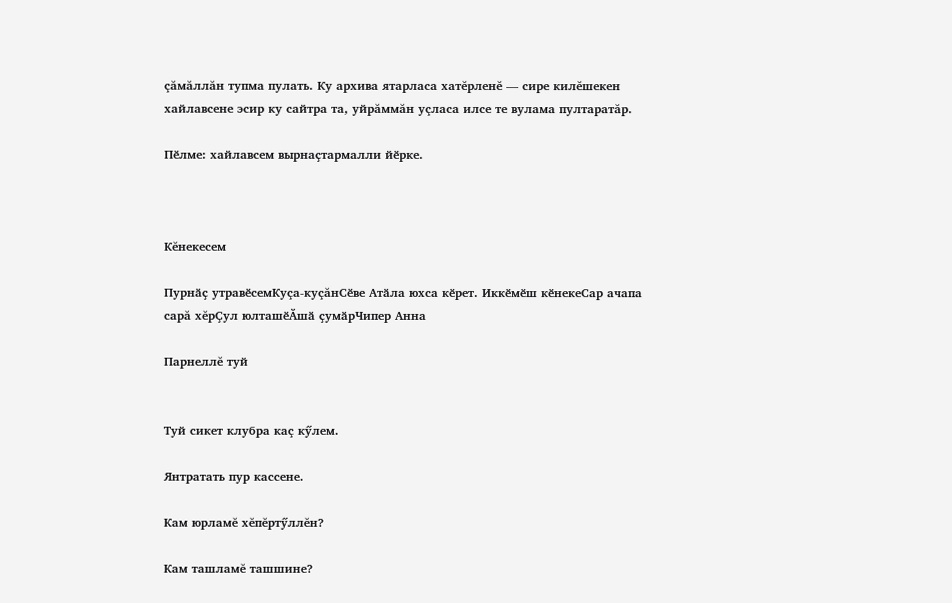çăмăллăн тупма пулать. Ку архива ятарласа хатĕрленĕ — сире килĕшекен хайлавсене эсир ку сайтра та, уйрăммăн уçласа илсе те вулама пултаратăр.

Пӗлме: хайлавсем вырнаҫтармалли йӗрке.



Кĕнекесем

Пурнӑҫ утравӗсемКуçа-куçăнСӗве Атӑла юхса кӗрет. Иккӗмӗш кӗнекеСар ачапа сарă хĕрҪул юлташӗӐшӑ ҫумӑрЧипер Анна

Парнеллĕ туй


Туй сикет клубра каç кӳлем.

Янтратать пур кассене.

Кам юрламĕ хĕпĕртӳллĕн?

Кам ташламĕ ташшине?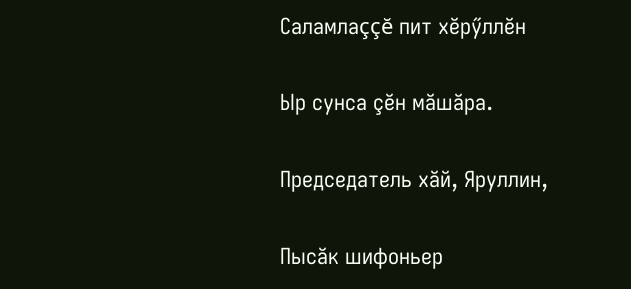Саламлаççĕ пит хĕрӳллĕн

Ыр сунса çĕн мăшăра.

Председатель хăй, Яруллин,

Пысăк шифоньер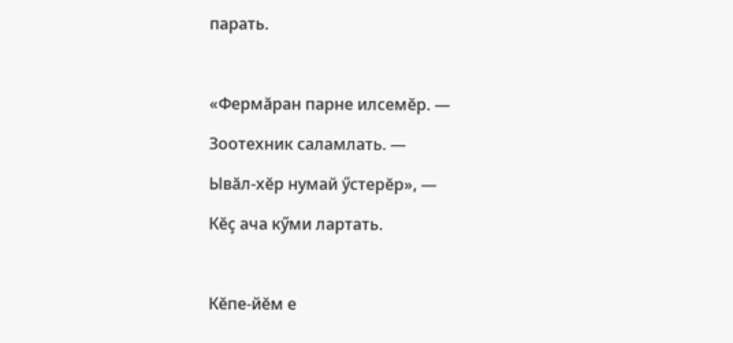парать.



«Фермăран парне илсемĕр. —

Зоотехник саламлать. —

Ывăл-хĕр нумай ӳстерĕр», —

Кĕç ача кӳми лартать.



Кĕпе-йĕм е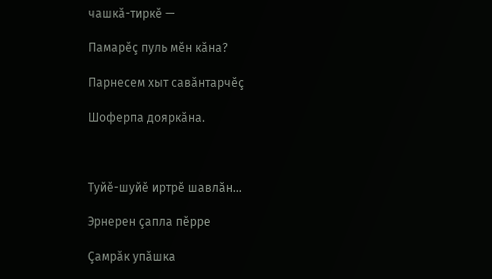чашкă-тиркĕ —

Памарĕç пуль мĕн кăна?

Парнесем хыт савăнтарчĕç

Шоферпа дояркăна.



Туйĕ-шуйĕ иртрĕ шавлăн...

Эрнерен çапла пĕрре

Çамрăк упăшка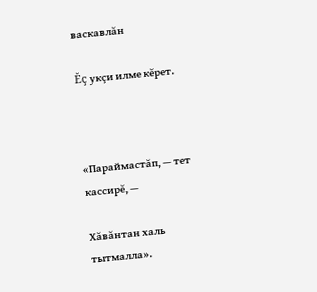васкавлăн

Ĕç укçи илме кĕрет.



«Параймастăп, — тет кассирĕ, —

Хăвăнтан халь тытмалла».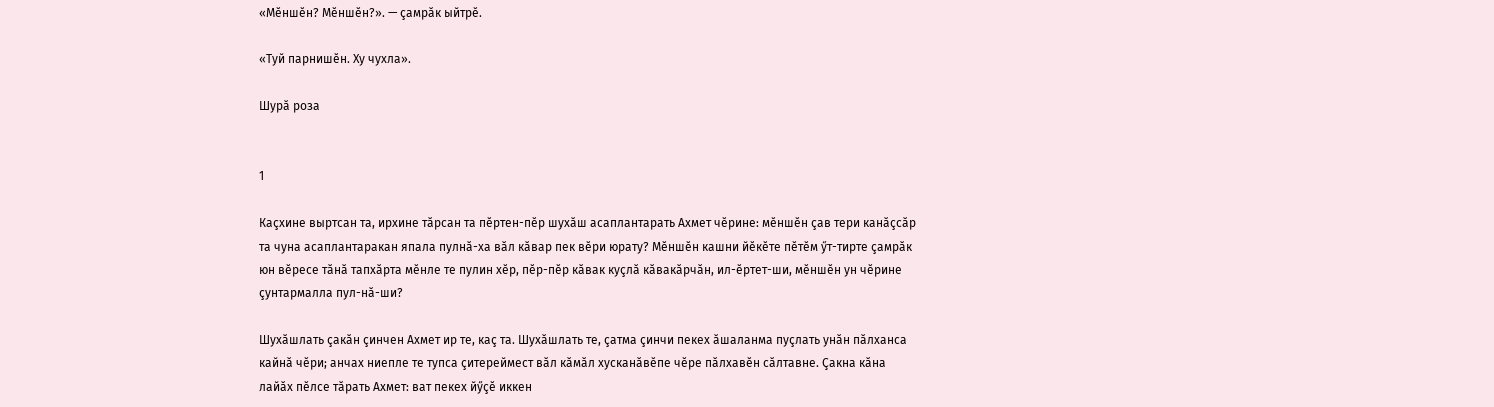«Мĕншĕн? Мĕншĕн?». — çамрăк ыйтрĕ.

«Туй парнишĕн. Ху чухла».

Шурă роза


1

Каçхине выртсан та, ирхине тăрсан та пĕртен-пĕр шухăш асаплантарать Ахмет чĕрине: мĕншĕн çав тери канăçсăр та чуна асаплантаракан япала пулнă-ха вăл кăвар пек вĕри юрату? Мĕншĕн кашни йĕкĕте пĕтĕм ӳт-тирте çамрăк юн вĕресе тăнă тапхăрта мĕнле те пулин хĕр, пĕр-пĕр кăвак куçлă кăвакăрчăн, ил-ĕртет-ши, мĕншĕн ун чĕрине çунтармалла пул-нă-ши?

Шухăшлать çакăн çинчен Ахмет ир те, каç та. Шухăшлать те, çатма çинчи пекех ăшаланма пуçлать унăн пăлханса кайнă чĕри; анчах ниепле те тупса çитереймест вăл кăмăл хусканăвĕпе чĕре пăлхавĕн сăлтавне. Çакна кăна лайăх пĕлсе тăрать Ахмет: ват пекех йӳçĕ иккен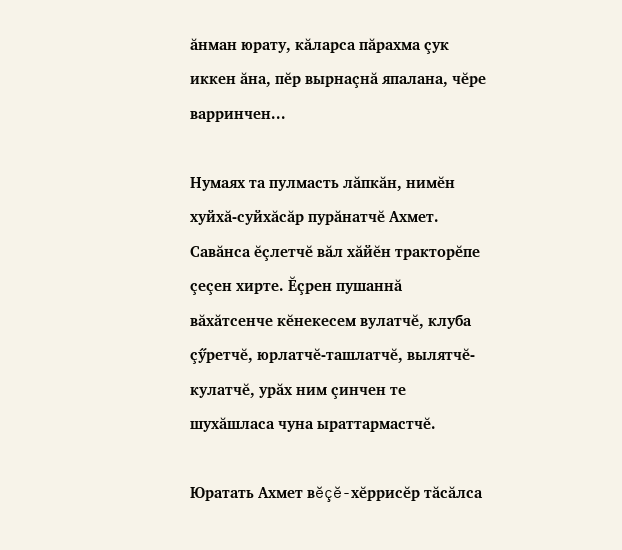ăнман юрату, кăларса пăрахма çук иккен ăна, пĕр вырнаçнă япалана, чĕре варринчен...

Нумаях та пулмасть лăпкăн, нимĕн хуйхă-суйхăсăр пурăнатчĕ Ахмет. Савăнса ĕçлетчĕ вăл хăйĕн тракторĕпе çеçен хирте. Ĕçрен пушаннă вăхăтсенче кĕнекесем вулатчĕ, клуба çӳретчĕ, юрлатчĕ-ташлатчĕ, вылятчĕ-кулатчĕ, урăх ним çинчен те шухăшласа чуна ыраттармастчĕ.

Юратать Ахмет вĕçĕ-хĕррисĕр тăсăлса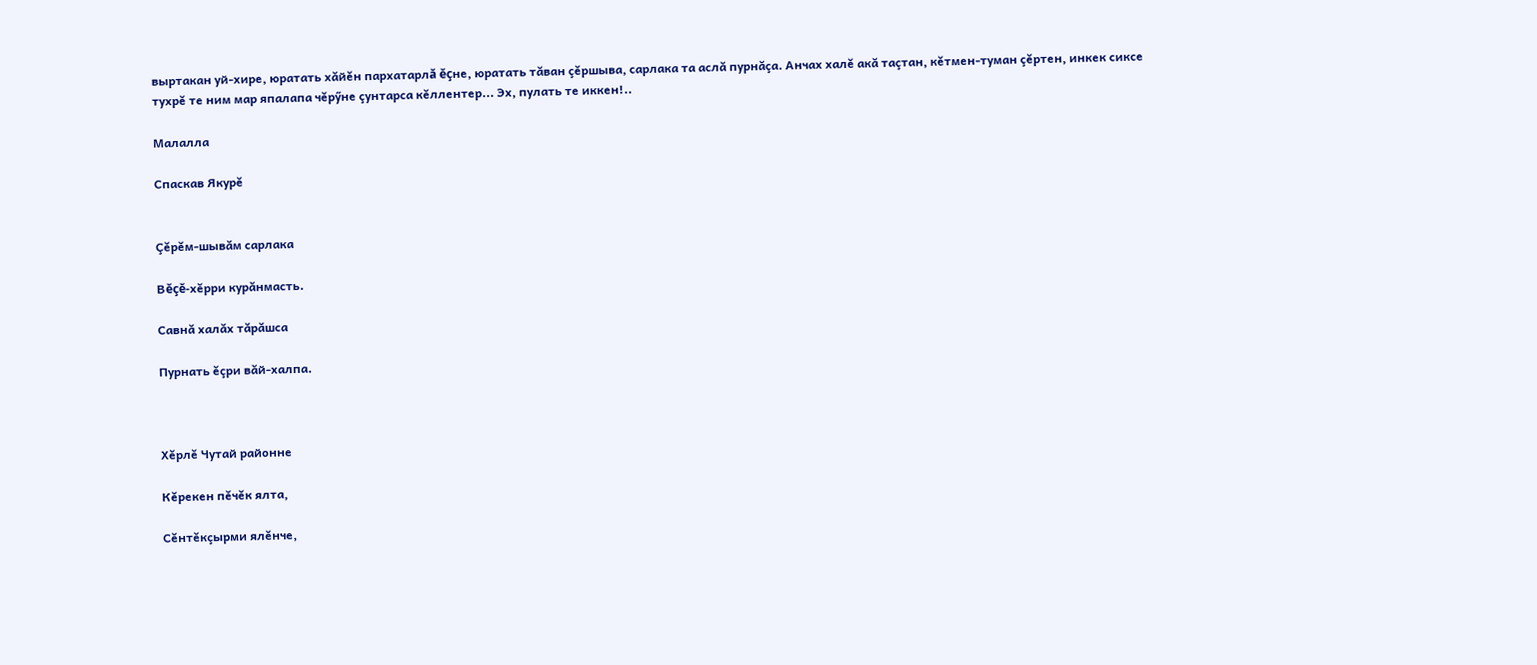выртакан уй-хире, юратать хăйĕн пархатарлă ĕçне, юратать тăван çĕршыва, сарлака та аслă пурнăçа. Анчах халĕ акă таçтан, кĕтмен-туман çĕртен, инкек сиксе тухрĕ те ним мар япалапа чĕрӳне çунтарса кĕллентер... Эх, пулать те иккен!..

Малалла

Спаскав Якурĕ


Çĕрĕм-шывăм сарлака

Вĕçĕ-хĕрри курăнмасть.

Савнă халăх тăрăшса

Пурнать ĕçри вăй-халпа.



Хĕрлĕ Чутай районне

Кĕрекен пĕчĕк ялта,

Сĕнтĕкçырми ялĕнче,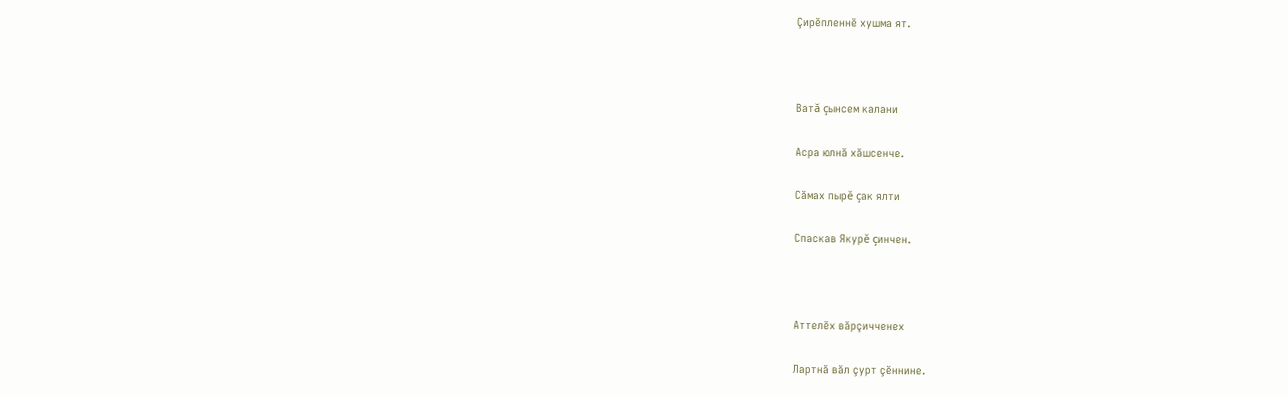Çирĕпленнĕ хушма ят.



Ватă çынсем калани

Асра юлнă хăшсенче.

Сăмах пырĕ çак ялти

Спаскав Якурĕ çинчен.



Аттелĕх вăрçичченех

Лартнă вăл çурт çĕннине.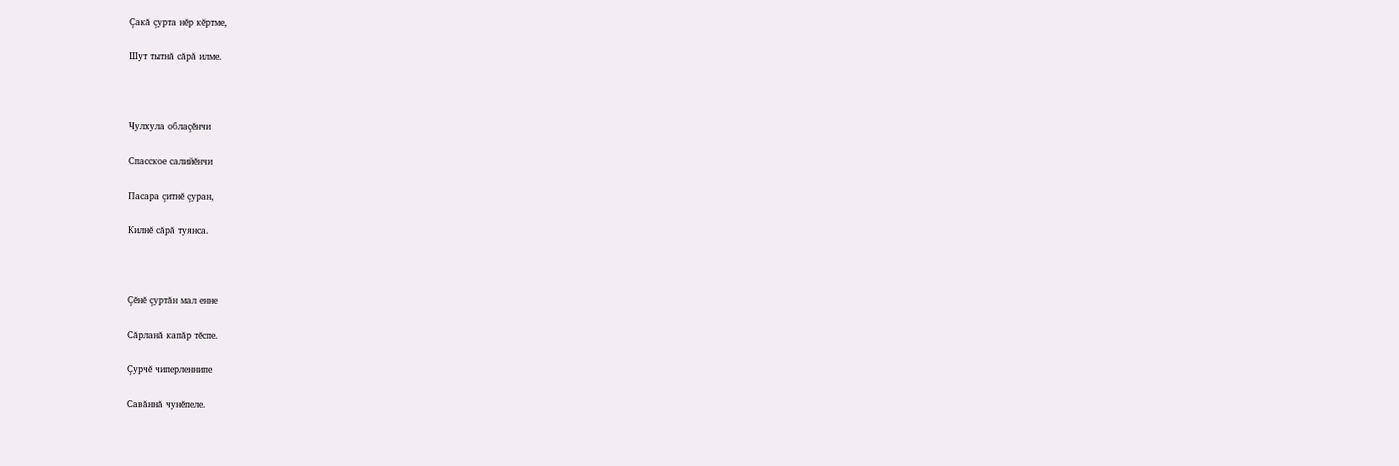Çакă çурта нĕр кĕртме,

Шут тытнă сăрă илме.



Чулхула облаçĕнчи

Спасское салийĕнчи

Пасара çитнĕ çуран,

Килнĕ сăрă туянса.



Çĕнĕ çуртăн мал енне

Сăрланă капăр тĕспе.

Çурчĕ чиперленнипе

Савăннă чунĕпеле.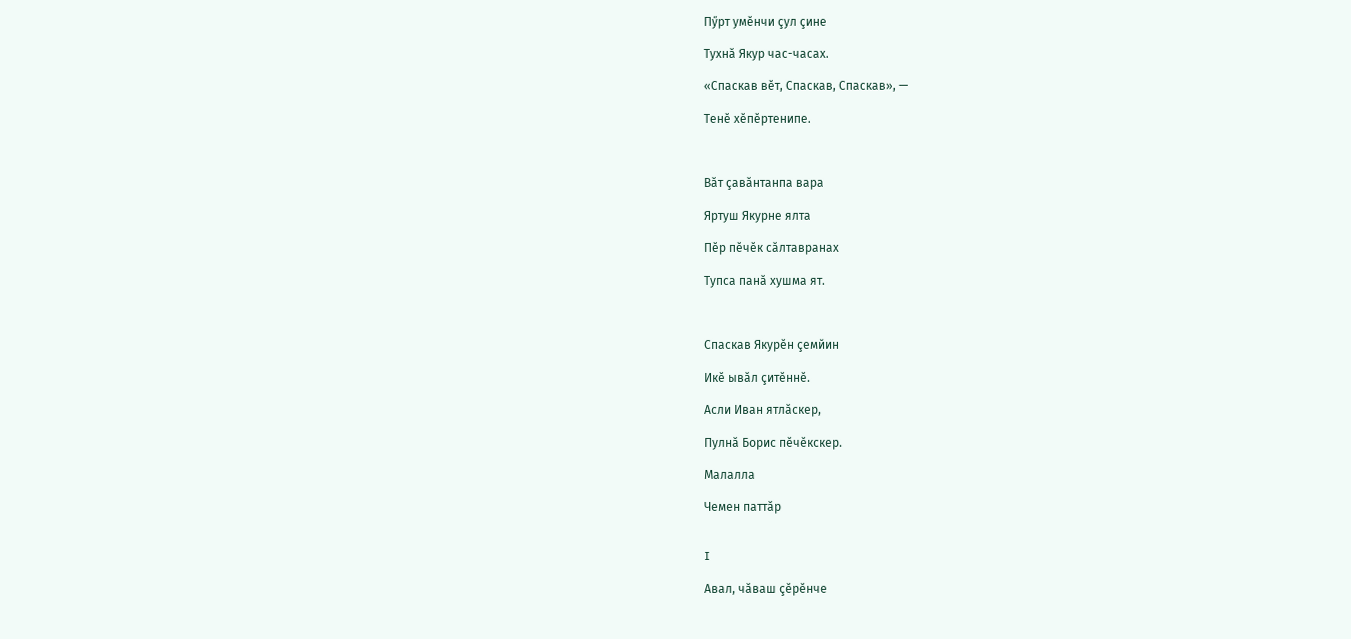Пӳрт умĕнчи çул çине

Тухнă Якур час-часах.

«Спаскав вĕт, Спаскав, Спаскав», —

Тенĕ хĕпĕртенипе.



Вăт çавăнтанпа вара

Яртуш Якурне ялта

Пĕр пĕчĕк сăлтавранах

Тупса панă хушма ят.



Спаскав Якурĕн çемйин

Икĕ ывăл çитĕннĕ.

Асли Иван ятлăскер,

Пулнă Борис пĕчĕкскер.

Малалла

Чемен паттăр


I

Авал, чăваш çĕрĕнче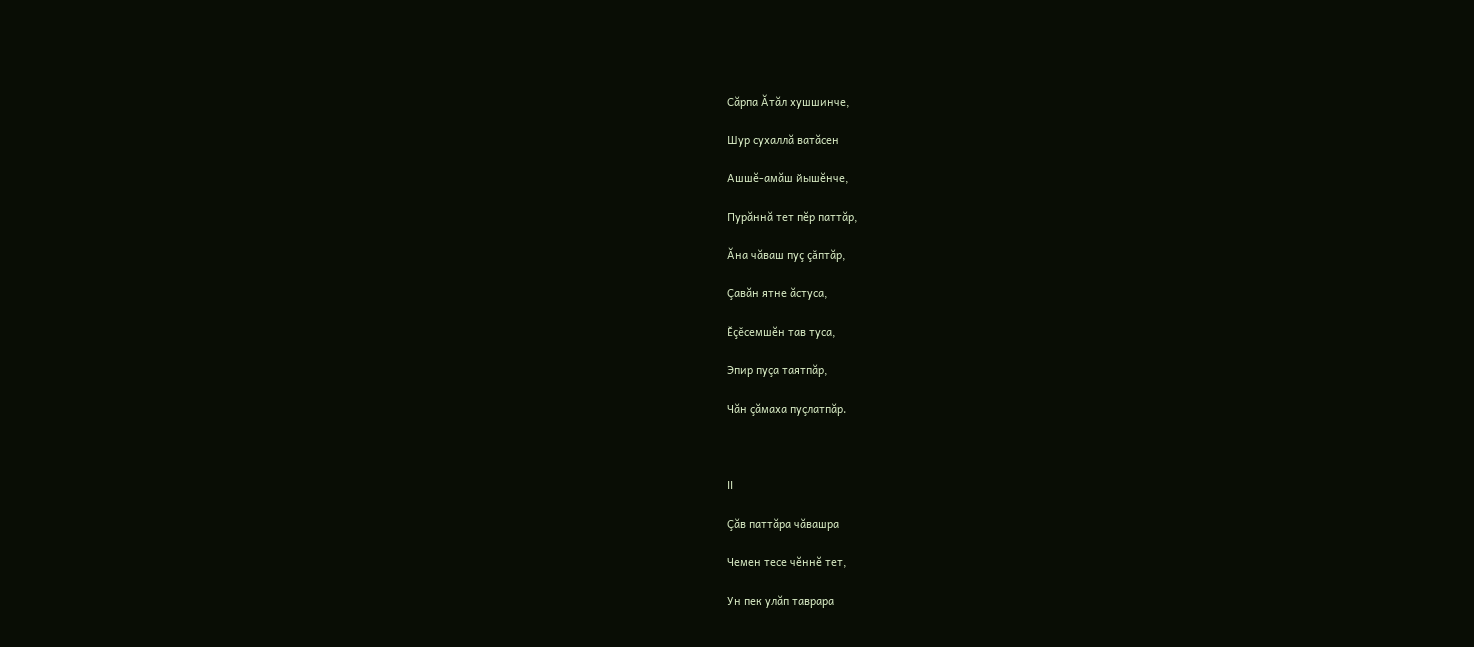Сăрпа Ăтăл хушшинче,

Шур cухаллă ватăсен

Ашшĕ-амăш йышĕнче,

Пурăннă тет пĕр паттăр,

Ăна чăваш пуç çăптăр,

Çавăн ятне ăстуса,

Ĕçĕсемшĕн тав туса,

Эпир пуçа таятпăр,

Чăн çăмаха пуçлатпăр.



II

Çăв паттăра чăвашра

Чемен тесе чĕннĕ тет,

Ун пек улăп таврара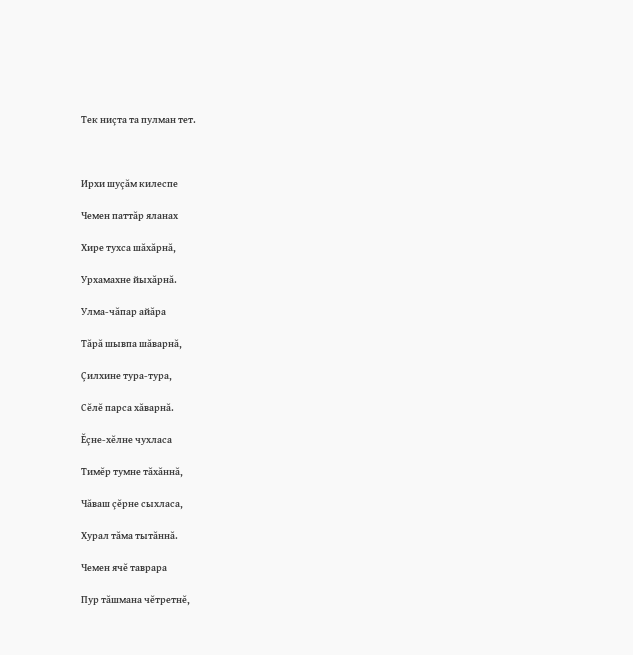Тек ниçта та пулман тет.



Ирхи шуçăм килеспе

Чемен паттăр яланах

Хире тухса шăхăрнă,

Урхамахне йыхăрнă.

Улма-чăпар айăра

Тăрă шывпа шăварнă,

Çилхине тура-тура,

Сĕлĕ парса хăварнă.

Ĕçне-хĕлне чухласа

Тимĕр тумне тăхăннă,

Чăваш çĕрне сыхласа,

Хурал тăма тытăннă.

Чемен ячĕ таврара

Пур тăшмана чĕтретнĕ,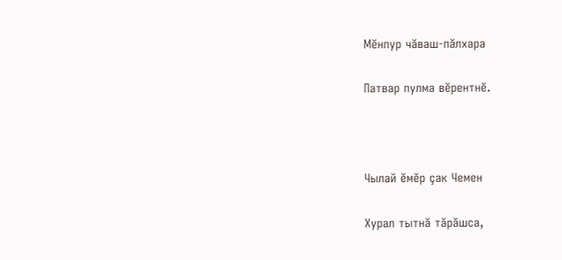Мĕнпур чăваш-пăлхара

Патвар пулма вĕрентнĕ.



Чылай ĕмĕр çак Чемен

Хурал тытнă тăрăшса,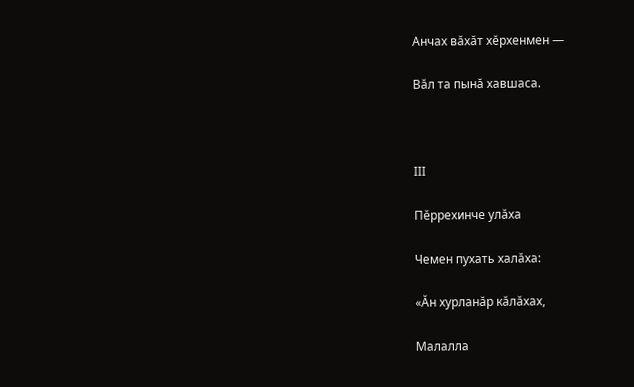Анчах вăхăт хĕрхенмен —

Вăл та пынă хавшаса.



III

Пĕррехинче улăха

Чемен пухать халăха:

«Ăн хурланăр кăлăхах,

Малалла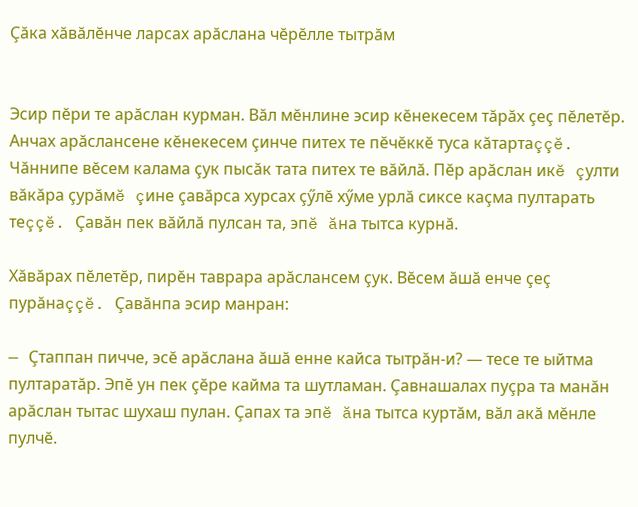Çăка хăвăлĕнче ларсах арăслана чĕрĕлле тытрăм


Эсир пĕри те арăслан курман. Вăл мĕнлине эсир кĕнекесем тăрăх çеç пĕлетĕр. Анчах арăслансене кĕнекесем çинче питех те пĕчĕккĕ туса кăтартаççĕ. Чăннипе вĕсем калама çук пысăк тата питех те вăйлă. Пĕр арăслан икĕ çулти вăкăра çурăмĕ çине çавăрса хурсах çӳлĕ хӳме урлă сиксе каçма пултарать теççĕ. Çавăн пек вăйлă пулсан та, эпĕ ăна тытса курнă.

Хăвăрах пĕлетĕр, пирĕн таврара арăслансем çук. Вĕсем ăшă енче çеç пурăнаççĕ. Çавăнпа эсир манран:

— Çтаппан пичче, эсĕ арăслана ăшă енне кайса тытрăн-и? — тесе те ыйтма пултаратăр. Эпĕ ун пек çĕре кайма та шутламан. Çавнашалах пуçра та манăн арăслан тытас шухаш пулан. Çапах та эпĕ ăна тытса куртăм, вăл акă мĕнле пулчĕ.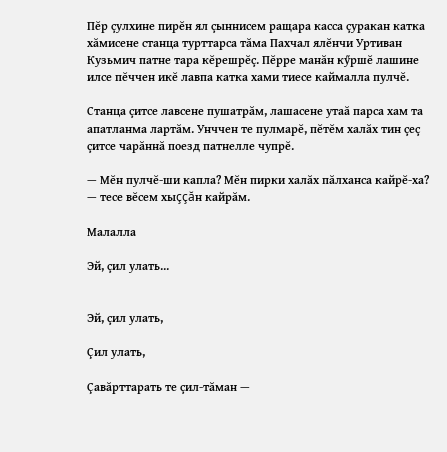Пĕр çулхине пирĕн ял çыннисем ращара касса çуракан катка хăмисене станца турттарса тăма Пахчал ялĕнчи Уртиван Кузьмич патне тара кĕрешрĕç. Пĕрре манăн кӳршĕ лашине илсе пĕччен икĕ лавпа катка хами тиесе каймалла пулчĕ.

Станца çитсе лавсене пушатрăм, лашасене утаă парса хам та апатланма лартăм. Унччен те пулмарĕ, пĕтĕм халăх тин çеç çитсе чарăннă поезд патнелле чупрĕ.

— Мĕн пулчĕ-ши капла? Мĕн пирки халăх пăлханса кайрĕ-ха? — тесе вĕсем хыççăн кайрăм.

Малалла

Эй, çил улать...


Эй, çил улать,

Çил улать,

Çавăрттарать те çил-тăман —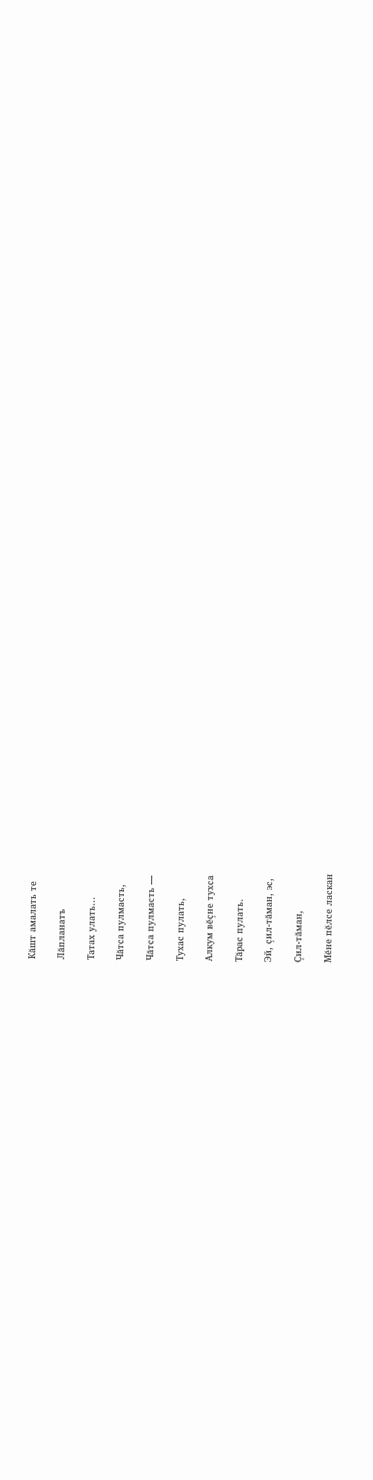Кăшт амалать те

Лăпланатъ

Татах улать...

Чăтса пулмасть,

Чăтса пулмасть —

Тухас пулать,

Алкум вĕçне тухса

Тăрас пулать.

Эй, çил-тăман, эс,

Çил-тăман,

Мĕне пĕлсе ласкан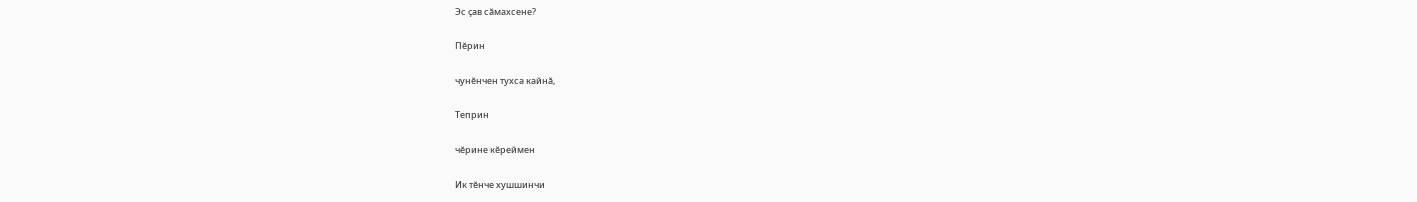Эс çав сăмахсене?

Пĕрин

чунĕнчен тухса кайнă,

Теприн

чĕрине кĕреймен

Ик тĕнче хушшинчи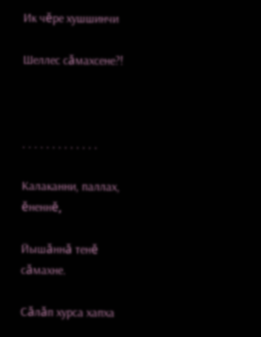Ик чĕре хушшинчи

Шеллес сăмахсене?!



. . . . . . . . . . . . .

Калаканни, паллах, ĕненнĕ,

Йышăннă тенĕ сăмахне.

Сăлăп хурса хапха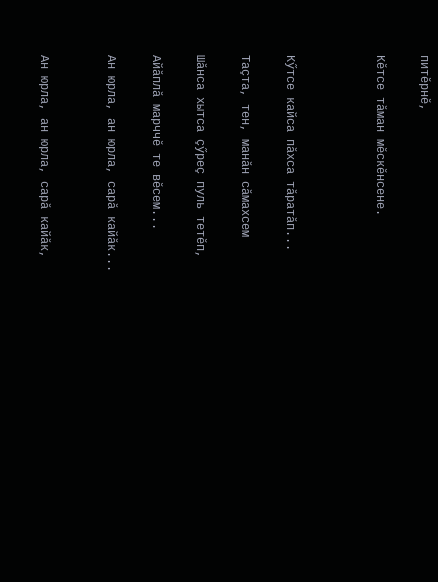питĕрнĕ,

Кĕтсе тăман мĕскĕнсене.



Кӳтсе кайса пăхса тăратăп...

Таçта, тен, манăн сăмахсем

Шăнса хытса çӳреç пуль тетĕп,

Айăплă марччĕ те вĕсем...

Ан юрла, ан юрла, сарă кайăк...


Ан юрла, ан юрла, сарă кайăк,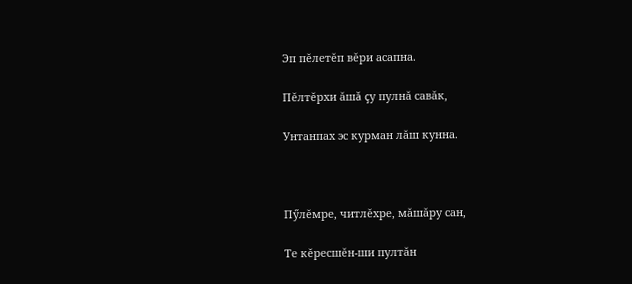Эп пĕлетĕп вĕри асапна.

Пĕлтĕрхи ăшă çу пулнă савăк,

Унтанпах эс курман лăш кунна.



Пӳлĕмре, читлĕхре, мăшăру сан,

Те кĕресшĕн-ши пултăн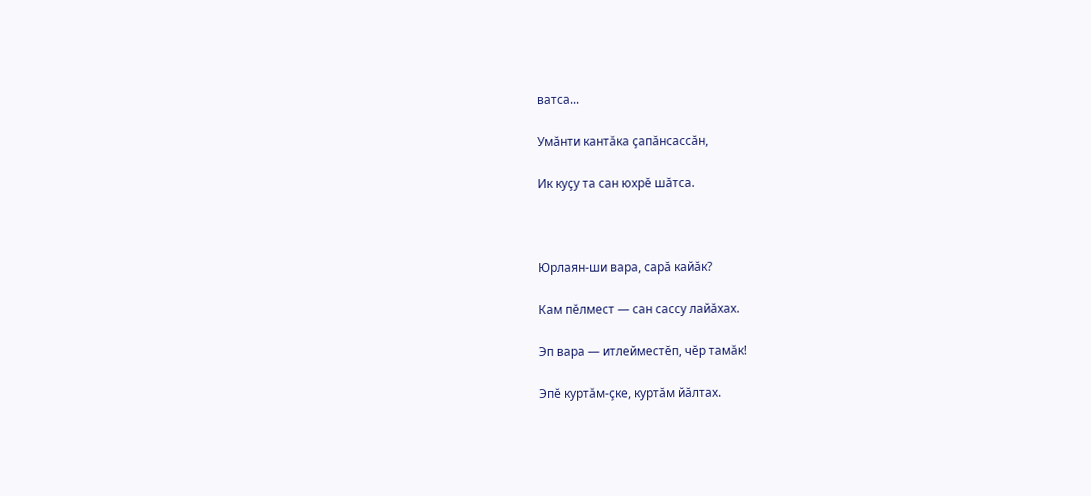ватса...

Умăнти кантăка çапăнсассăн,

Ик куçу та сан юхрĕ шăтса.



Юрлаян-ши вара, сарă кайăк?

Кам пĕлмест — сан сассу лайăхах.

Эп вара — итлейместĕп, чĕр тамăк!

Эпĕ куртăм-çке, куртăм йăлтах.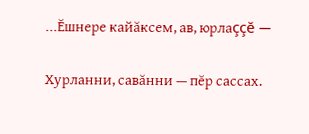...Ĕшнере кайăксем, ав, юрлаççĕ —

Хурланни, савăнни — пĕр сассах.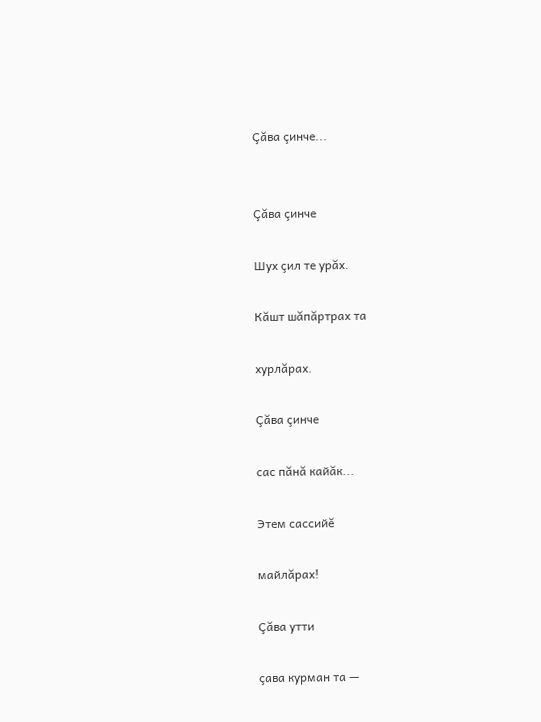Çăва çинче...


Çăва çинче

Шух çил те урăх.

Кăшт шăпăртрах та

хурлăрах.

Çăва çинче

сас пăнă кайăк...

Этем сассийĕ

майлăрах!

Çăва утти

çава курман та —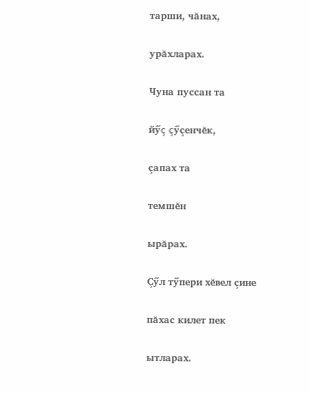тарши, чăнах,

урăхларах.

Чуна пуссан та

йӳç çӳçенчĕк,

çапах та

темшĕн

ырăрах.

Çӳл тӳпери хĕвел çине

пăхас килет пек

ытларах.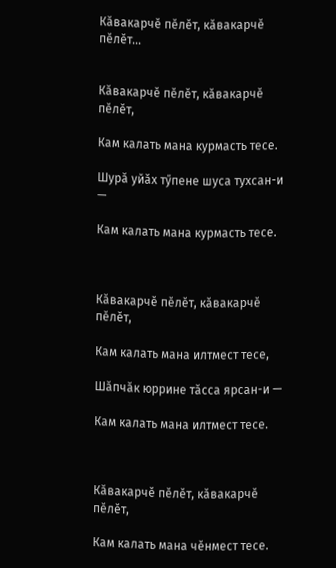Кăвакарчĕ пĕлĕт, кăвакарчĕ пĕлĕт...


Кăвакарчĕ пĕлĕт, кăвакарчĕ пĕлĕт,

Кам калать мана курмасть тесе.

Шурă уйăх тӳпене шуса тухсан-и —

Кам калать мана курмасть тесе.



Кăвакарчĕ пĕлĕт, кăвакарчĕ пĕлĕт,

Кам калать мана илтмест тесе,

Шăпчăк юррине тăсса ярсан-и —

Кам калать мана илтмест тесе.



Кăвакарчĕ пĕлĕт, кăвакарчĕ пĕлĕт,

Кам калать мана чĕнмест тесе.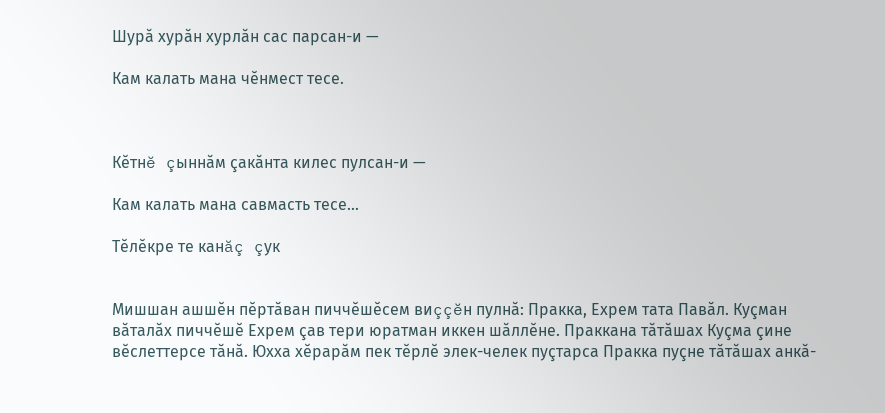Шурă хурăн хурлăн сас парсан-и —

Кам калать мана чĕнмест тесе.



Кĕтнĕ çыннăм çакăнта килес пулсан-и —

Кам калать мана савмасть тесе...

Тĕлĕкре те канăç çук


Мишшан ашшĕн пĕртăван пиччĕшĕсем виççĕн пулнă: Пракка, Ехрем тата Павăл. Куçман вăталăх пиччĕшĕ Ехрем çав тери юратман иккен шăллĕне. Праккана тăтăшах Куçма çине вĕслеттерсе тăнă. Юхха хĕрарăм пек тĕрлĕ элек-челек пуçтарса Пракка пуçне тăтăшах анкă-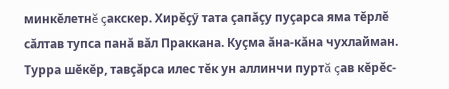минкĕлетнĕ çакскер. Хирĕçӳ тата çапăçу пуçарса яма тĕрлĕ сăлтав тупса панă вăл Праккана. Куçма ăна-кăна чухлайман. Турра шĕкĕр, тавçăрса илес тĕк ун аллинчи пуртă çав кĕрĕс-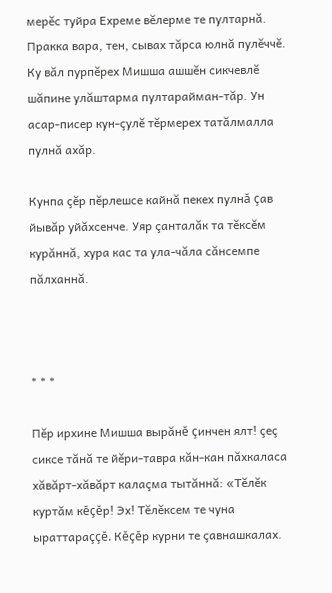мерĕс туйра Ехреме вĕлерме те пултарнă. Пракка вара, тен, сывах тăрса юлнă пулĕччĕ. Ку вăл пурпĕрех Мишша ашшĕн сикчевлĕ шăпине улăштарма пултарайман-тăр. Ун асар-писер кун-çулĕ тĕрмерех татăлмалла пулнă ахăр.

Кунпа çĕр пĕрлешсе кайнă пекех пулнă çав йывăр уйăхсенче. Уяр çанталăк та тĕксĕм курăннă, хура кас та ула-чăла сăнсемпе пăлханнă.



* * *

Пĕр ирхине Мишша вырăнĕ çинчен ялт! çеç сиксе тăнă те йĕри-тавра кăн-кан пăхкаласа хăвăрт-хăвăрт калаçма тытăннă: «Тĕлĕк куртăм кĕçĕр! Эх! Тĕлĕксем те чуна ыраттараççĕ. Кĕçĕр курни те çавнашкалах.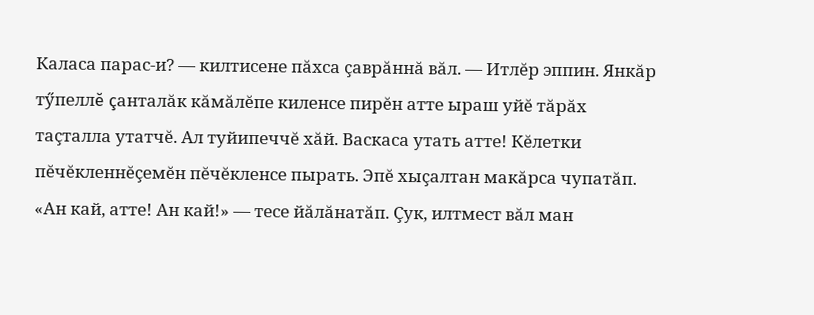Каласа парас-и? — килтисене пăхса çаврăннă вăл. — Итлĕр эппин. Янкăр тӳпеллĕ çанталăк кăмăлĕпе киленсе пирĕн атте ыраш уйĕ тăрăх таçталла утатчĕ. Ал туйипеччĕ хăй. Васкаса утать атте! Кĕлетки пĕчĕкленнĕçемĕн пĕчĕкленсе пырать. Эпĕ хыçалтан макăрса чупатăп. «Ан кай, атте! Ан кай!» — тесе йăлăнатăп. Çук, илтмест вăл ман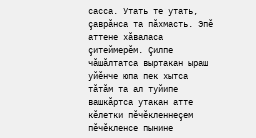сасса. Утать те утать, çаврăнса та пăхмасть. Эпĕ аттене хăваласа çитеймерĕм. Çилпе чăшăлтатса выртакан ыраш уйĕнче юпа пек хытса тăтăм та ал туйипе вашкăртса утакан атте кĕлетки пĕчĕкленнеçем пĕчĕкленсе пынине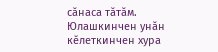сăнаса тăтăм. Юлашкинчен унăн кĕлеткинчен хура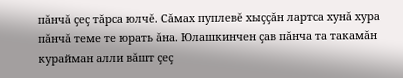пăнчă çеç тăрса юлчĕ. Сăмах пуплевĕ хыççăн лартса хунă хура пăнчă теме те юрать ăна. Юлашкинчен çав пăнча та такамăн курайман алли вăшт çеç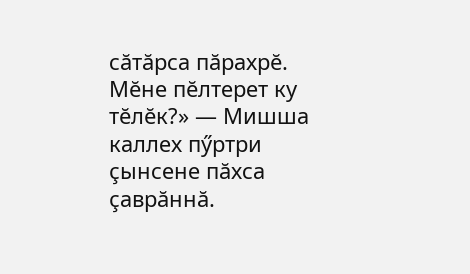сăтăрса пăрахрĕ. Мĕне пĕлтерет ку тĕлĕк?» — Мишша каллех пӳртри çынсене пăхса çаврăннă.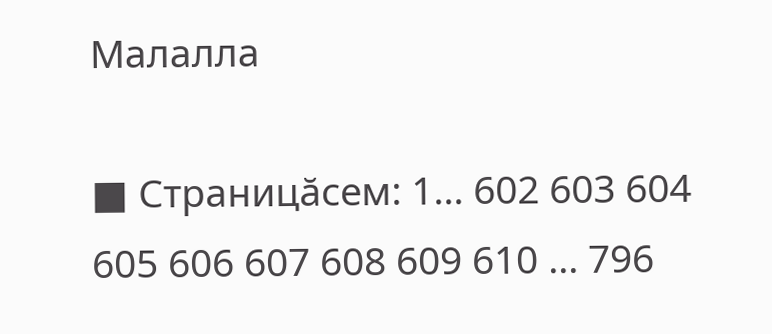Малалла

■ Страницăсем: 1... 602 603 604 605 606 607 608 609 610 ... 796